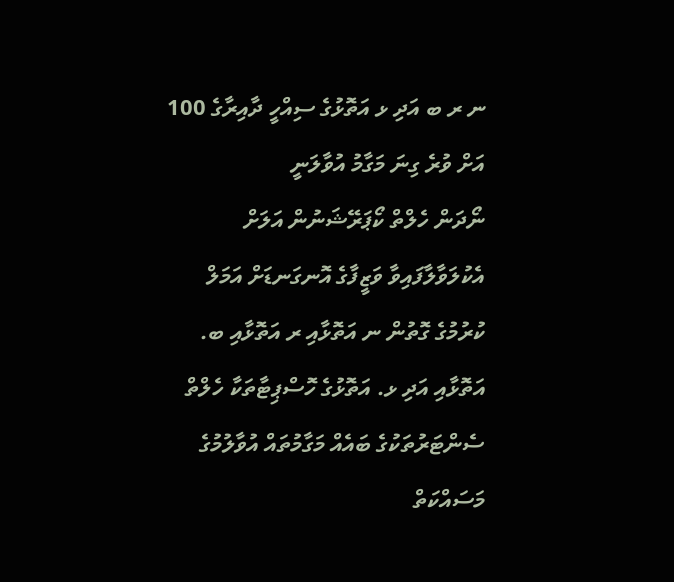ނ ރ ބ އަދި ޅ އަތޮޅުގެ ސިއްހީ ދާއިރާގެ 100 އަށް ވުރެ ގިނަ މަގާމު އުވާލަނީ
ނޯދަން ހެލްތް ކޯޕަރޭޝަނުން އަލަށް އެކުލަވާލާފައިވާ ވަޒީފާގެ އޮނގަނޑަށް އަމަލް ކުރުމުގެ ގޮތުން ނ އަތޮޅާއި ރ އަތޮޅާއި ބ. އަތޮޅާއި އަދި ޅ. އަތޮޅުގެ ހޮސްޕިޓާތަކާ ހެލްތް ސެންޓަރުތަކުގެ ބައެއް މަގާމުތައް އުވާލުމުގެ މަސައްކަތް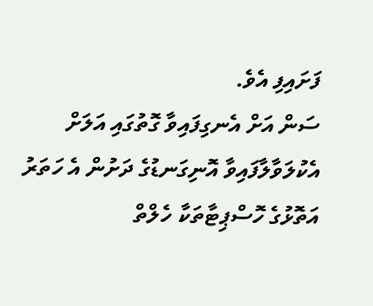ފަށައިފި އެވެ.
ސަން އަށް އެނގިފައިވާ ގޮތުގައި އަލަށް އެކުލަވާލާފައިވާ އޮނިގަނޑުގެ ދަށުން އެ ހަތަރު އަތޮޅުގެ ހޮސްޕިޓާތަކާ ހެލްތް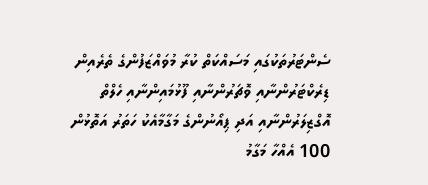ސެންޓަރުތަކުގައި މަސައްކަތް ކުރާ މުވައްޒަފުންގެ ތެރެއިން ޑިރެކްޓަރުންނާއި ވޮޗަރުންނާއި ފޫޅުމައިންނާއި ހެލްތް އޮގްޒިލަރުންނާއި އަދި ޕިއޯނުންގެ މަގާމާއެކު ހަތަރު އަތޮޅުން 100 އެއްހާ މަގާމު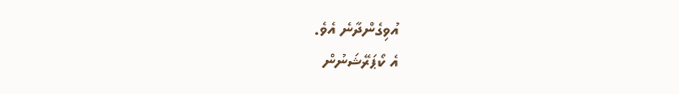އުވިގެންދާނެ އެވެ.
އެ ކޯޕަރޭޝަނުން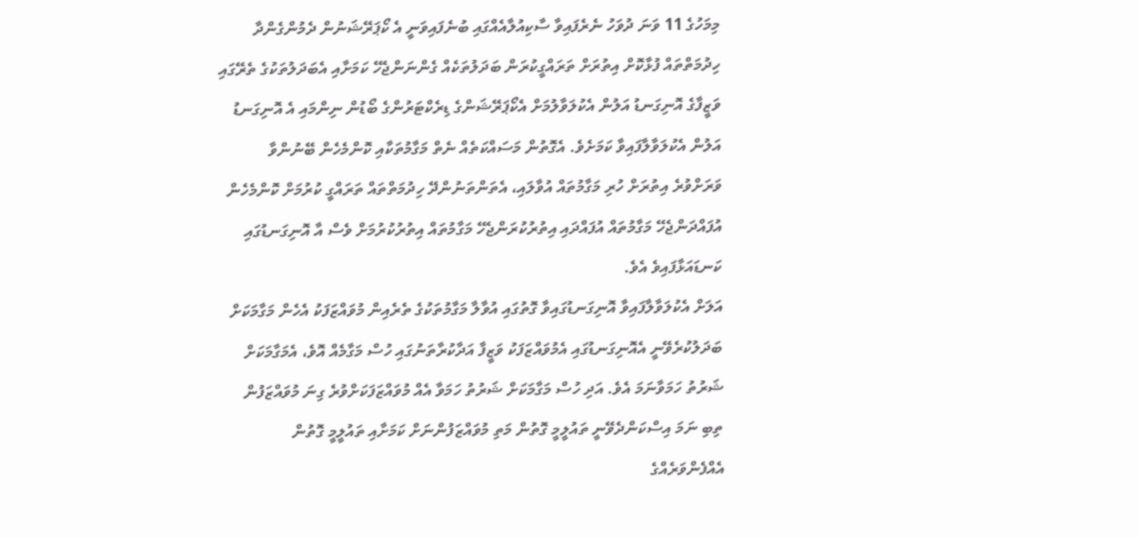މިމަހުގެ 11 ވަނަ ދުވަހު ނެރެފައިވާ ސާކިއުލާއެއްގައި ބުނެފައިވަނީ އެ ކޯޕަރޭޝަނުން ދެމުންގެންދާ ހިދުމަތްތައް ފުޅާކޮށް އިތުރަށް ތަރައްގީކުރަން ބަދަލުތަކެއް ގެންނަންޖެހޭ ކަމަށާއި އެބަދަލުތަކުގެ ތެރޭގައި ވަޒީފާގެ އޮނިގަނޑު އަލުން އެކުލަވާލުމަށް އެކޯޕަރޭޝަންގެ ޑިރެކްޓަރުންގެ ބޯޑުން ނިންމައި އެ އޮނިގަނޑު އަލުން އެކުލަވާލާފައިވާ ކަމަށެވެ. އެގޮތުން މަސައްކަތެއް ނެތް މަގާމުތަކާއި ކޮންމެހެން ބޭނުންވާ ވަރަށްވުރެ އިތުރަށް ހުރި މަގާމުތައް އުވާލައި، އެތަންތަނުންދޭ ހިދުމަތްތައް ތަރައްގީ ކުރުމަށް ކޮންމެހެން އުފައްދަންޖެހޭ މަގާމުތައް އުފައްދައި އިތުރުކުރަންޖެހޭ މަގާމުތައް އިތުރުކުރުމަށް ވެސް އާ އޮނިގަނޑުގައި ކަނޑައަޅާފައިވެ އެވެ.
އަލަށް އެކުލަވާލާފައިވާ އޮނިގަނޑުގައިވާ ގޮތުގައި އުވާލާ މަގާމުތަކުގެ ތެރެއިން މުވައްޒަފަކު އެހެން މަގާމަކަށް ބަދަލުކުރެވޭނީ އެއޮނިގަނޑުގައި އެމުވައްޒަފަކު ވަޒީފާ އަދާކުރާތަނުގައި ހުސް މަގާމެއް އޮވެ، އެމަގާމަކަށް ޝަރުތު ހަމަވާނަމަ އެވެ. އަދި ހުސް މަގާމަކަށް ޝަރުތު ހަމަވާ އެއް މުވައްޒަފަކަށްވުރެ ގިނަ މުވައްޒަފުން ތިބި ނަމަ އިސްކަންދެވޭނީ ތައުލީމީ ގޮތުން މަތި މުވައްޒަފުންނަށް ކަމަށާއި ތައުލީމީ ގޮތުން އެއްފެންވަރެއްގެ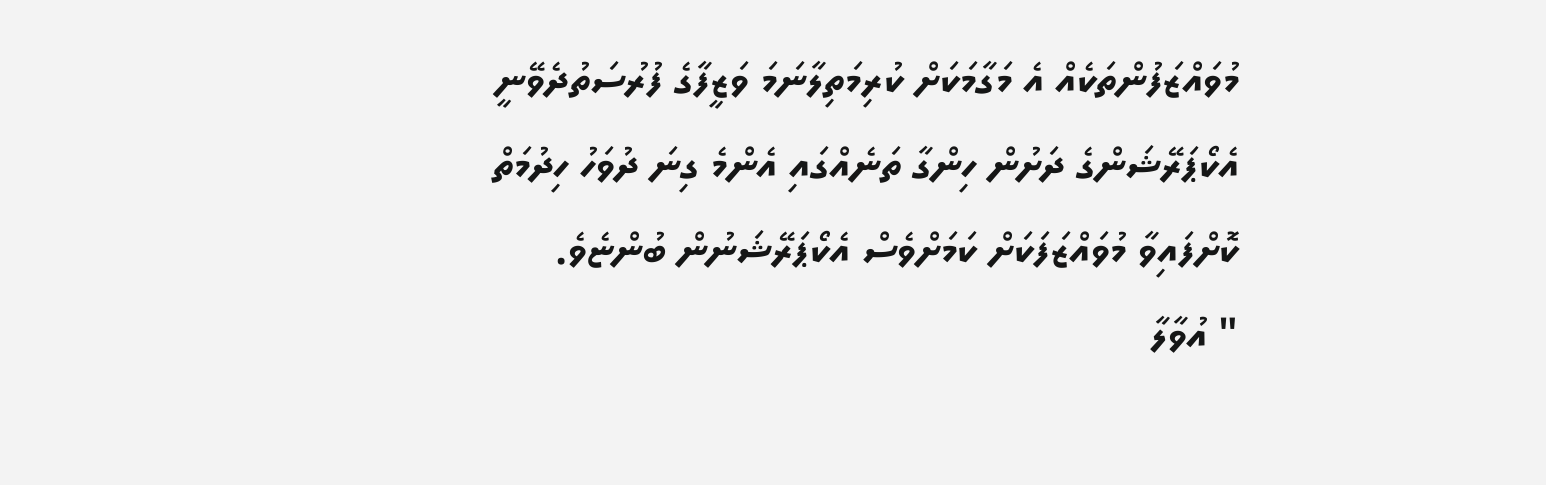މުވައްޒަފުންތަކެއް އެ މަގާމަކަށް ކުރިމަތިލާނަމަ ވަޒީފާގެ ފުރުސަތުދެވޭނީ އެކޯޕަރޭޝަންގެ ދަށުން ހިންގާ ތަނެއްގައި އެންމެ ގިނަ ދުވަހު ހިދުމަތް ކޮށްފައިވާ މުވައްޒަފަކަށް ކަމަށްވެސް އެކޯޕަރޭޝަނުން ބުންޏެވެ.
" އުވާލާ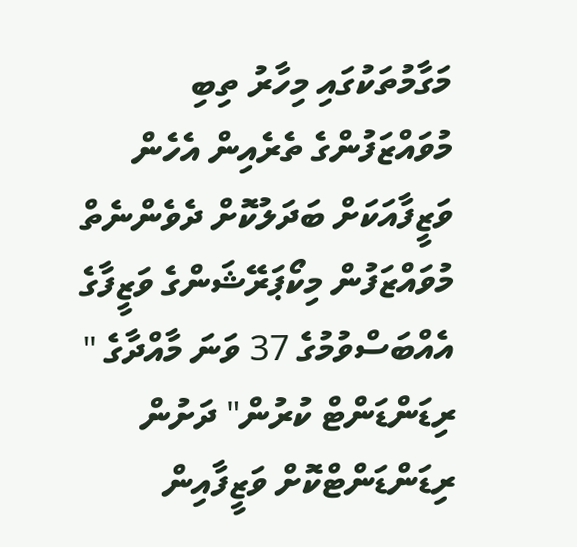މަގާމުތަކުގައި މިހާރު ތިބި މުވައްޒަފުންގެ ތެރެއިން އެހެން ވަޒީފާއަކަށް ބަދަލުކޮށް ދެވެންނެތް މުވައްޒަފުން މިކޯޕަރޭޝަންގެ ވަޒީފާގެ އެއްބަސްވުމުގެ 37 ވަނަ މާއްދާގެ " ރިޑަންޑަންޓް ކުރުން" ދަށުން ރިޑަންޑަންޓްކޮށް ވަޒީފާއިން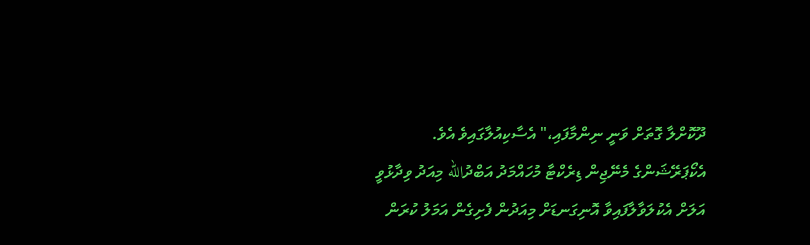ދޫކޮށްލާ ގޮތަށް ވަނީ ނިންމާފައި،" އެސާކިއުލާގައިވެ އެވެ.
އެކޯޕަރޭޝަންގެ މެނޭޖިން ޑިރެކްޓާ މުހައްމަދު އަބްދުالله މިއަދު ވިދާޅުވީ އަލަށް އެކުލަވާލާފައިވާ އޮނިގަނޑަށް މިއަދުން ފެށިގެން އަމަލު ކުރަން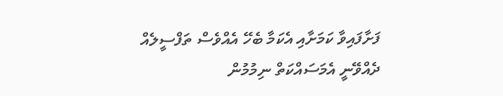ފަށާފައިވާ ކަމަށާއި އެކަމާ ބެހޭ އެއްވެސް ތަފްސީލެއް ދެއްވޭނީ އެމަސައްކަތް ނިމުމުން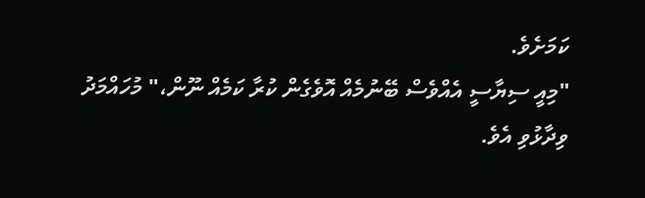ކަމަށެވެ.
"މިއީ ސިޔާސީ އެއްވެސް ބޭނުމެއް އޮވެގެން ކުރާ ކަމެއް ނޫން،" މުހައްމަދު ވިދާޅުވި އެވެ.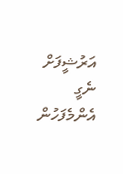އަރުޝީފަށް ނެގީ
އެންމެފަހުން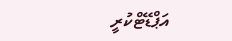އަޕްޑޭޓްކުރީ